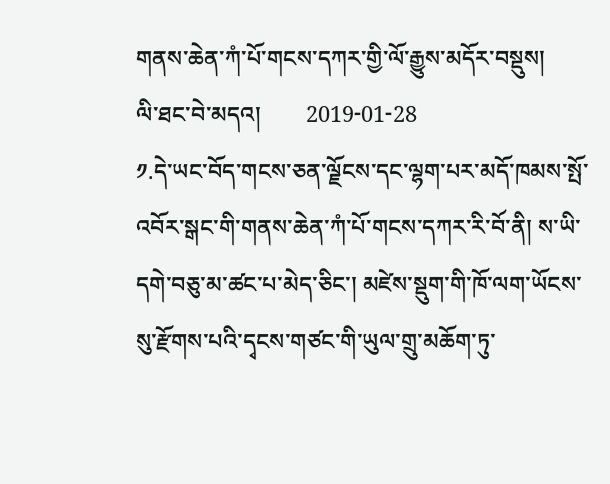གནས་ཆེན་ཀཾ་པོ་གངས་དཀར་གྱི་ལོ་རྒྱུས་མདོར་བསྡུས།
ལི་ཐང་བེ་མདའ།        2019-01-28
༡.དེ་ཡང་བོད་གངས་ཅན་ལྗོངས་དང་ལྷག་པར་མདོ་ཁམས་སྤོ་འབོར་སྒང་གི་གནས་ཆེན་ཀཾ་པོ་གངས་དཀར་རི་བོ་ནི། ས་ཡི་དགེ་བཅུ་མ་ཚང་པ་མེད་ཅིང་། མཛེས་སྡུག་གི་ཁོ་ལག་ཡོངས་སུ་རྫོགས་པའི་དྭངས་གཙང་གི་ཡུལ་གྲུ་མཆོག་ཏུ་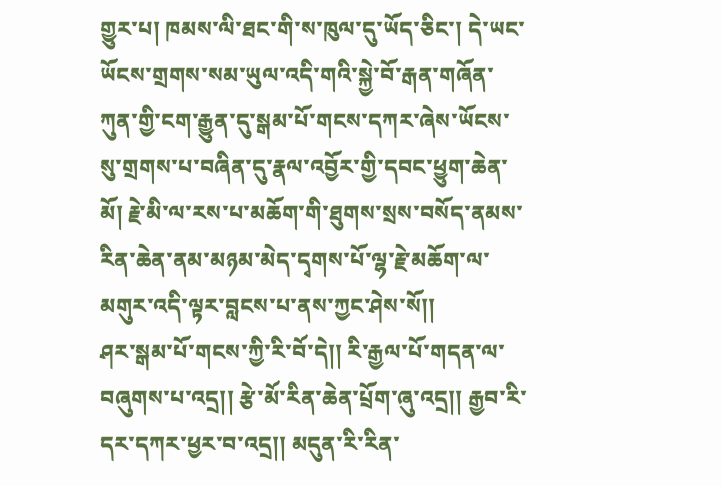གྱུར་པ། ཁམས་ལི་ཐང་གི་ས་ཁུལ་དུ་ཡོད་ཅིང་། དེ་ཡང་ཡོངས་གྲགས་སམ་ཡུལ་འདི་གའི་སྐྱེ་བོ་རྒན་གཞོན་ཀུན་གྱི་ངག་རྒྱུན་དུ་སྒམ་པོ་གངས་དཀར་ཞེས་ཡོངས་སུ་གྲགས་པ་བཞིན་དུ་རྣལ་འབྱོར་གྱི་དབང་ཕྱུག་ཆེན་མོ། རྗེ་མི་ལ་རས་པ་མཆོག་གི་ཐུགས་སྲས་བསོད་ནམས་རིན་ཆེན་ནམ་མཉམ་མེད་དྭགས་པོ་ལྷ་རྗེ་མཆོག་ལ་མགུར་འདི་ལྟར་བླངས་པ་ནས་ཀྱང་ཤེས་སོ།།
ཤར་སྒམ་པོ་གངས་ཀྱི་རི་བོ་དེ།། རི་རྒྱལ་པོ་གདན་ལ་བཞུགས་པ་འདྲ།། རྩེ་མོ་རིན་ཆེན་པྲོག་ཞུ་འདྲ།། རྒྱབ་རི་དར་དཀར་ཕྱར་བ་འདྲ།། མདུན་རི་རིན་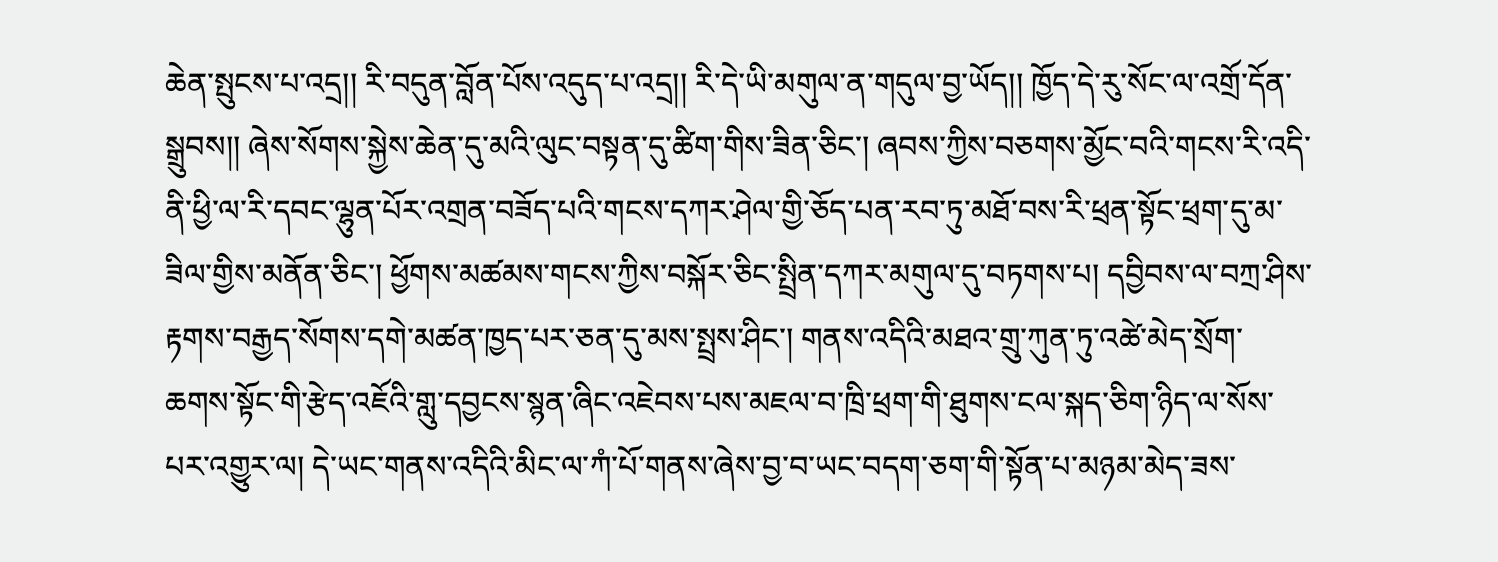ཆེན་སྤུངས་པ་འདྲ།། རི་བདུན་བློན་པོས་འདུད་པ་འདྲ།། རི་དེ་ཡི་མགུལ་ན་གདུལ་བྱ་ཡོད།། ཁྱོད་དེ་རུ་སོང་ལ་འགྲོ་དོན་སྒྲུབས།། ཞེས་སོགས་སྐྱེས་ཆེན་དུ་མའི་ལུང་བསྟན་དུ་ཚིག་གིས་ཟིན་ཅིང་། ཞབས་ཀྱིས་བཅགས་མྱོང་བའི་གངས་རི་འདི་ནི་ཕྱི་ལ་རི་དབང་ལྷུན་པོར་འགྲན་བཟོད་པའི་གངས་དཀར་ཤེལ་གྱི་ཅོད་པན་རབ་ཏུ་མཐོ་བས་རི་ཕྲན་སྟོང་ཕྲག་དུ་མ་ཟིལ་གྱིས་མནོན་ཅིང་། ཕྱོགས་མཚམས་གངས་ཀྱིས་བསྐོར་ཅིང་སྤྲིན་དཀར་མགུལ་དུ་བཏགས་པ། དབྱིབས་ལ་བཀྲ་ཤིས་རྟགས་བརྒྱད་སོགས་དགེ་མཚན་ཁྱད་པར་ཅན་དུ་མས་སྤྲས་ཤིང་། གནས་འདིའི་མཐའ་གྲུ་ཀུན་ཏུ་འཚེ་མེད་སྲོག་ཆགས་སྟོང་གི་རྩེད་འཇོའི་གླུ་དབྱངས་སྙན་ཞིང་འཇེབས་པས་མཇལ་བ་ཁྲི་ཕྲག་གི་ཐུགས་ངལ་སྐད་ཅིག་ཉིད་ལ་སོས་པར་འགྱུར་ལ། དེ་ཡང་གནས་འདིའི་མིང་ལ་ཀཾ་པོ་གནས་ཞེས་བྱ་བ་ཡང་བདག་ཅག་གི་སྟོན་པ་མཉམ་མེད་ཟས་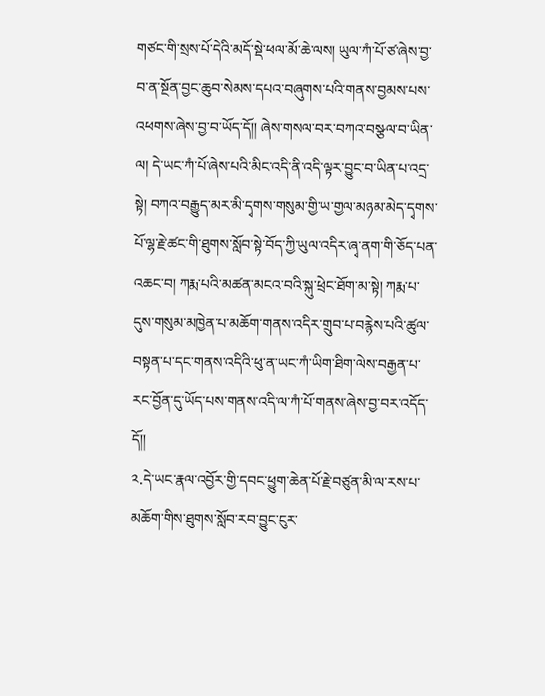གཙང་གི་སྲས་པོ་དེའི་མདོ་སྡེ་ཕལ་མོ་ཆེ་ལས། ཡུལ་ཀཾ་པོ་ཙ་ཞེས་བྱ་བ་ན་སྔོན་བྱང་ཆུབ་སེམས་དཔའ་བཞུགས་པའི་གནས་བྱམས་པས་འཕགས་ཞེས་བྱ་བ་ཡོད་དོ།། ཞེས་གསལ་བར་བཀའ་བསྩལ་བ་ཡིན་ལ། དེ་ཡང་ཀཾ་པོ་ཞེས་པའི་མིང་འདི་ནི་འདི་ལྟར་བྱུང་བ་ཡིན་པ་འདྲ་སྟེ། བཀའ་བརྒྱུད་མར་མི་དྭགས་གསུམ་གྱི་ཡ་གྱལ་མཉམ་མེད་དྭགས་པོ་ལྷ་རྗེ་ཚང་གི་ཐུགས་སློབ་སྟེ་བོད་ཀྱི་ཡུལ་འདིར་ཞྭ་ནག་གི་ཅོད་པན་འཆང་བ། ཀརྨ་པའི་མཚན་མངའ་བའི་སྐུ་ཕྲེང་ཐོག་མ་སྟེ། ཀརྨ་པ་དུས་གསུམ་མཁྱེན་པ་མཆོག་གནས་འདིར་གྲུབ་པ་བརྙེས་པའི་ཚུལ་བསྟན་པ་དང་གནས་འདིའི་ཕུ་ན་ཡང་ཀཾ་ཡིག་ཐིག་ལེས་བརྒྱན་པ་རང་བྱོན་དུ་ཡོད་པས་གནས་འདི་ལ་ཀཾ་པོ་གནས་ཞེས་བྱ་བར་འདོད་དོ།།
༢.དེ་ཡང་རྣལ་འབྱོར་གྱི་དབང་ཕྱུག་ཆེན་པོ་རྗེ་བཙུན་མི་ལ་རས་པ་མཆོག་གིས་ཐུགས་སློབ་རབ་བྱུང་ངུར་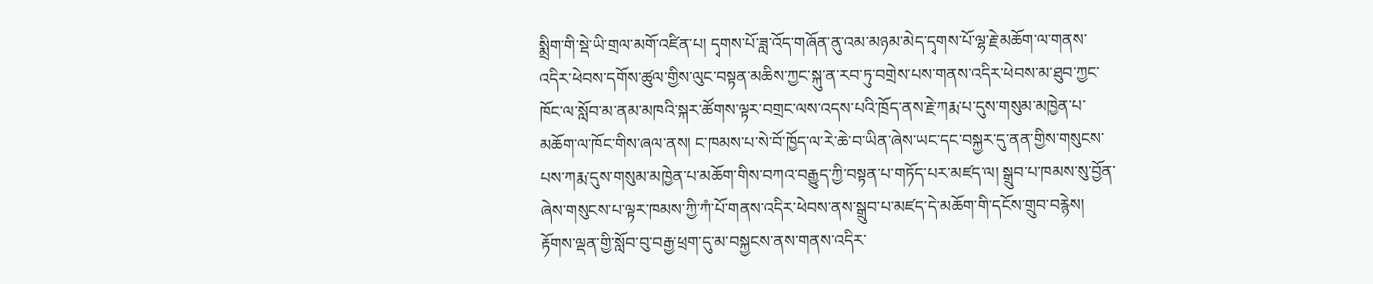སྨྲིག་གི་སྡེ་ཡི་གྲལ་མགོ་འཛིན་པ། དྭགས་པོ་ཟླ་འོད་གཞོན་ནུ་འམ་མཉམ་མེད་དྭགས་པོ་ལྷ་རྗེ་མཆོག་ལ་གནས་འདིར་ཕེབས་དགོས་ཚུལ་གྱིས་ལུང་བསྟན་མཆིས་ཀྱང་སྐུ་ན་རབ་ཏུ་བགྲེས་པས་གནས་འདིར་ཕེབས་མ་ཐུབ་ཀྱང་ཁོང་ལ་སློབ་མ་ནམ་མཁའི་སྐར་ཚོགས་ལྟར་བགྲང་ལས་འདས་པའི་ཁྲོད་ནས་རྗེ་ཀརྨ་པ་དུས་གསུམ་མཁྱེན་པ་མཆོག་ལ་ཁོང་གིས་ཞལ་ནས། ང་ཁམས་པ་སེ་བོ་ཁྱོད་ལ་རེ་ཆེ་བ་ཡིན་ཞེས་ཡང་དང་བསྐྱར་དུ་ནན་གྱིས་གསུངས་པས་ཀརྨ་དུས་གསུམ་མཁྱེན་པ་མཆོག་གིས་བཀའ་བརྒྱུད་ཀྱི་བསྟན་པ་གཏོད་པར་མཛད་ལ། སྒྲུབ་པ་ཁམས་སུ་བྱོན་ཞེས་གསུངས་པ་ལྟར་ཁམས་ཀྱི་ཀཾ་པོ་གནས་འདིར་ཕེབས་ནས་སྒྲུབ་པ་མཛད་དེ་མཆོག་གི་དངོས་གྲུབ་བརྙེས། རྟོགས་ལྡན་གྱི་སློབ་བུ་བརྒྱ་ཕྲག་དུ་མ་བསྐྱངས་ནས་གནས་འདིར་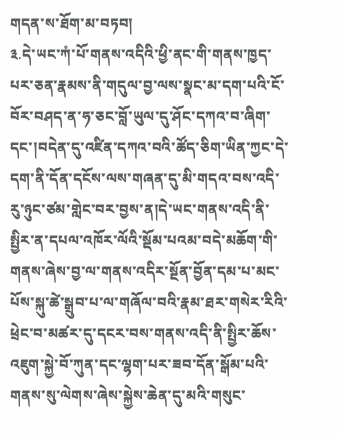གདན་ས་ཐོག་མ་བཏབ།
༣.དེ་ཡང་ཀཾ་པོ་གནས་འདིའི་ཕྱི་ནང་གི་གནས་ཁྱད་པར་ཅན་རྣམས་ནི་གདུལ་བྱ་ལས་སྣང་མ་དག་པའི་ངོ་བོར་བཤད་ན་ཧ་ཅང་བློ་ཡུལ་དུ་ཤོང་དཀའ་བ་ཞིག་དང་།བདེན་དུ་འཛིན་དཀའ་བའི་ཚོད་ཅིག་ཡིན་ཀྱང་དེ་དག་ནི་དོན་དངོས་ལས་གཞན་དུ་མི་གདའ་བས་འདི་རུ་ཉུང་ཙམ་གླེང་བར་བྱས་ན།དེ་ཡང་གནས་འདི་ནི་སྤྱིར་ན་དཔལ་འཁོར་ལོའི་སྡོམ་པའམ་བདེ་མཆོག་གི་གནས་ཞེས་བྱ་ལ་གནས་འདིར་སྔོན་བྱོན་དམ་པ་མང་པོས་སྐུ་ཚེ་སྒྲུབ་པ་ལ་གཞོལ་བའི་རྣམ་ཐར་གསེར་རིའི་ཕྲེང་བ་མཚར་དུ་དངར་བས་གནས་འདི་ནི་སྤྱིར་ཆོས་འཇུག་སྐྱེ་བོ་ཀུན་དང་ལྷག་པར་ཟབ་དོན་སྒོམ་པའི་གནས་སུ་ལེགས་ཞེས་སྐྱེས་ཆེན་དུ་མའི་གསུང་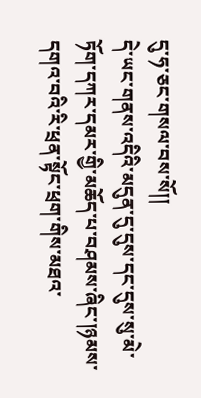དུ་ཧ་ཅང་གསལ་བས་སོ།།
དེ་ཡང་གནས་འདིའི་མདུན་དུ་དུས་དང་དུས་སུ་མེ་ཏོག་དཀར་དམར་གྱི་མཆོད་པ་བཤམས་ཞིང་།ཉམས་དགའ་བའི་རི་ཕྲན་སྟོང་ཕྲག་གིས་མཐའ་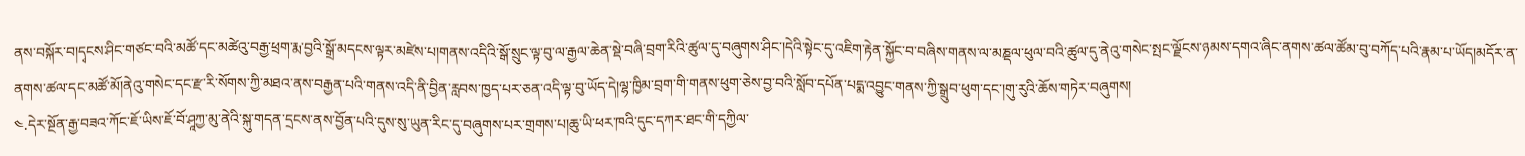ནས་བསྐོར་བ།དྭངས་ཤིང་གཙང་བའི་མཚོ་དང་མཚེའུ་བརྒྱ་ཕྲག་རྨ་བྱའི་སྒྲོ་མདངས་ལྟར་མཛེས་པ།གནས་འདིའི་སྒོ་སྲུང་ལྟ་བུ་ལ་རྒྱལ་ཆེན་སྡེ་བཞི་བྲག་རིའི་ཚུལ་དུ་བཞུགས་ཤིང་།དེའི་སྟེང་དུ་འཇིག་རྟེན་སྐྱོང་བ་བཞིས་གནས་ལ་མཎྡལ་ཕུལ་བའི་ཚུལ་དུ་ནེའུ་གསེང་སྤང་ལྗོངས་ཉམས་དགའ་ཞིང་ནགས་ཚལ་ཚོམ་བུ་བཀོད་པའི་རྣམ་པ་ཡོད།མདོར་ན་ནགས་ཚལ་དང་མཚོ་མོ།ནེའུ་གསེང་དང་རྫ་རི་སོགས་ཀྱི་མཐའ་ནས་བརྒྱན་པའི་གནས་འདི་ནི་བྱིན་རླབས་ཁྱད་པར་ཅན་འདི་ལྟ་བུ་ཡོད་དེ།ལྷ་ཁྱིམ་བྲག་གི་གནས་ཕུག་ཅེས་བྱ་བའི་སློབ་དཔོན་པདྨ་འབྱུང་གནས་ཀྱི་སྒྲུབ་ཕུག་དང་།གུ་རུའི་ཆོས་གཏེར་བཞུགས།
༤.དེར་སྔོན་རྒྱ་བཟའ་ཀོང་ཇོ་ཡིས་ཇོ་བོ་ཤཱཀྱ་མུ་ནེའི་སྐུ་གདན་དྲངས་ནས་བྱོན་པའི་དུས་སུ་ཡུན་རིང་དུ་བཞུགས་པར་གྲགས་པ།ཆུ་ཡི་ཕར་ཁའི་དུང་དཀར་ཐང་གི་དཀྱིལ་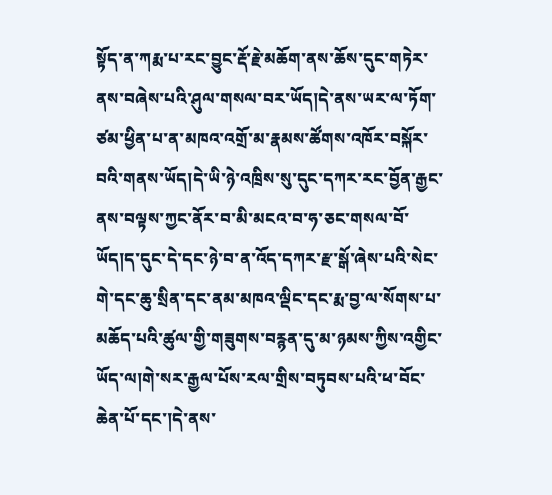སྟོད་ན་ཀརྨ་པ་རང་བྱུང་རྡོ་རྗེ་མཆོག་ནས་ཆོས་དུང་གཏེར་ནས་བཞེས་པའི་ཤུལ་གསལ་བར་ཡོད།དེ་ནས་ཡར་ལ་ཏོག་ཙམ་ཕྱིན་པ་ན་མཁའ་འགྲོ་མ་རྣམས་ཚོགས་འཁོར་བསྐོར་བའི་གནས་ཡོད།དེ་ཡི་ཉེ་འཁྲིས་སུ་དུང་དཀར་རང་བྱོན་རྒྱང་ནས་བལྟས་ཀྱང་ནོར་བ་མི་མངའ་བ་ཧ་ཅང་གསལ་བོ་ཡོད།ད་དུང་དེ་དང་ཉེ་བ་ན་འོད་དཀར་རྫ་སྒོ་ཞེས་པའི་སེང་གེ་དང་ཆུ་སྲིན་དང་ནམ་མཁའ་ལྡིང་དང་རྨ་བྱ་ལ་སོགས་པ་མཆོད་པའི་ཚུལ་གྱི་གཟུགས་བརྙན་དུ་མ་ཉམས་ཀྱིས་འགྱིང་ཡོད་ལ།གེ་སར་རྒྱལ་པོས་རལ་གྲིས་བཏུབས་པའི་ཕ་བོང་ཆེན་པོ་དང་།དེ་ནས་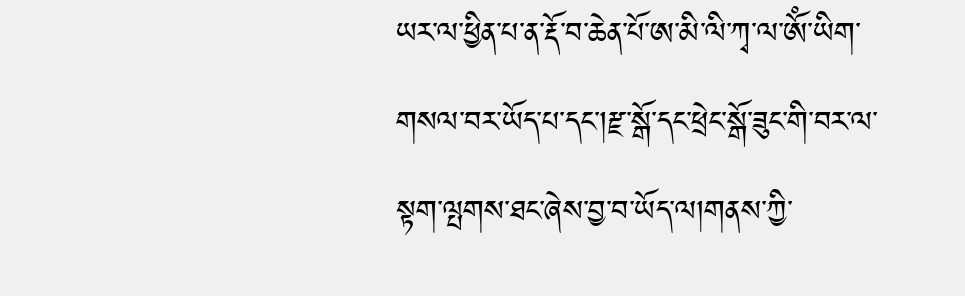ཡར་ལ་ཕྱིན་པ་ན་རྡོ་བ་ཆེན་པོ་ཨ་མི་ལི་ཀྭ་ལ་ༀ་ཡིག་གསལ་བར་ཡོད་པ་དང་།རྫ་སྒོ་དང་ཕྲེང་སྒོ་ཟུང་གི་བར་ལ་སྟག་ལྤགས་ཐང་ཞེས་བྱ་བ་ཡོད་ལ།གནས་ཀྱི་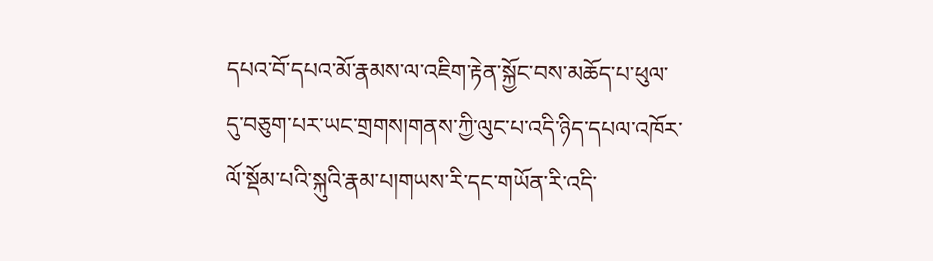དཔའ་བོ་དཔའ་མོ་རྣམས་ལ་འཇིག་རྟེན་སྐྱོང་བས་མཆོད་པ་ཕུལ་དུ་བཅུག་པར་ཡང་གྲགས།གནས་ཀྱི་ལུང་པ་འདི་ཉིད་དཔལ་འཁོར་ལོ་སྡོམ་པའི་སྐུའི་རྣམ་པ།གཡས་རི་དང་གཡོན་རི་འདི་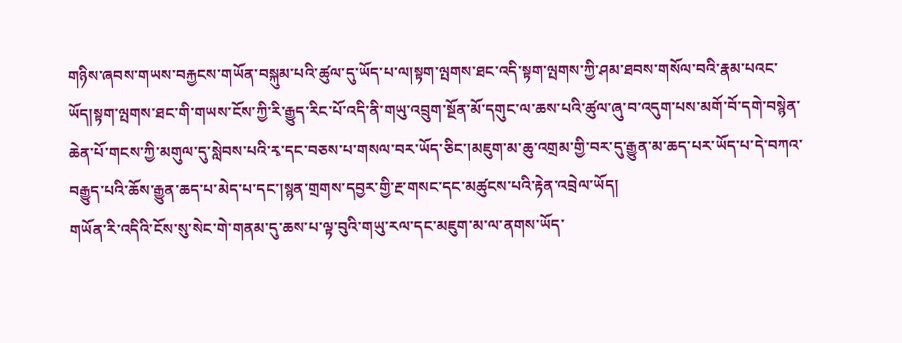གཉིས་ཞབས་གཡས་བརྐྱངས་གཡོན་བསྐུམ་པའི་ཚུལ་དུ་ཡོད་པ་ལ།སྟག་ལྤགས་ཐང་འདི་སྟག་ལྤགས་ཀྱི་ཤམ་ཐབས་གསོལ་བའི་རྣམ་པའང་ཡོད།སྟག་ལྤགས་ཐང་གི་གཡས་ངོས་ཀྱི་རི་རྒྱུད་རིང་པོ་འདི་ནི་གཡུ་འབྲུག་སྔོན་མོ་དགུང་ལ་ཆས་པའི་ཚུལ་ཞུ་བ་འདུག་པས་མགོ་བོ་དགེ་བསྙེན་ཆེན་པོ་གངས་ཀྱི་མགུལ་དུ་སླེབས་པའི་རྭ་དང་བཅས་པ་གསལ་བར་ཡོད་ཅིང་།མཇུག་མ་ཆུ་འགྲམ་གྱི་བར་དུ་རྒྱུན་མ་ཆད་པར་ཡོད་པ་དེ་བཀའ་བརྒྱུད་པའི་ཆོས་རྒྱུན་ཆད་པ་མེད་པ་དང་།སྙན་གྲགས་དབྱར་གྱི་རྔ་གསང་དང་མཚུངས་པའི་རྟེན་འབྲེལ་ཡོད།
གཡོན་རི་འདིའི་ངོས་སུ་སེང་གེ་གནམ་དུ་ཆས་པ་ལྟ་བུའི་གཡུ་རལ་དང་མཇུག་མ་ལ་ནགས་ཡོད་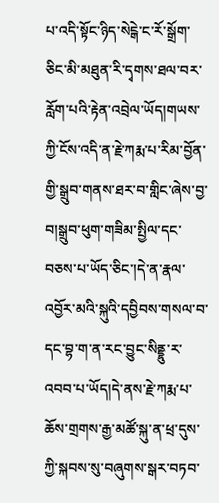པ་འདི་སྟོང་ཉིད་སེངྒེ་ང་རོ་སྒྲོག་ཅིང་མི་མཐུན་རི་དྭགས་ཐལ་བར་རློག་པའི་རྟེན་འབྲེལ་ཡོད།གཡས་ཀྱི་ངོས་འདི་ན་རྗེ་ཀརྨ་པ་རིམ་བྱོན་གྱི་སྒྲུབ་གནས་ཐར་བ་གླིང་ཞེས་བྱ་བ།སྒྲུབ་ཕུག་གཟིམ་སྤྱིལ་དང་བཅས་པ་ཡོད་ཅིང་།དེ་ན་རྣལ་འབྱོར་མའི་སྐུའི་དབྱིབས་གསལ་བ་དང་བྷ་ག་ན་རང་བྱུང་སིནྡྷུ་ར་འབབ་པ་ཡོད།དེ་ནས་རྗེ་ཀརྨ་པ་ཆོས་གྲགས་རྒྱ་མཚོ་སྐུ་ན་ཕྲ་དུས་ཀྱི་སྐབས་སུ་བཞུགས་སྒར་བཏབ་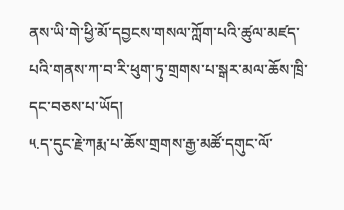ནས་ཡི་གེ་ཕྱི་མོ་དབྱངས་གསལ་ཀློག་པའི་ཚུལ་མཛད་པའི་གནས་ཀ་བ་རི་ཕུག་ཏུ་གྲགས་པ་སྒར་མལ་ཆོས་ཁྲི་དང་བཅས་པ་ཡོད།
༥.ད་དུང་རྗེ་ཀརྨ་པ་ཆོས་གྲགས་རྒྱ་མཚོ་དགུང་ལོ་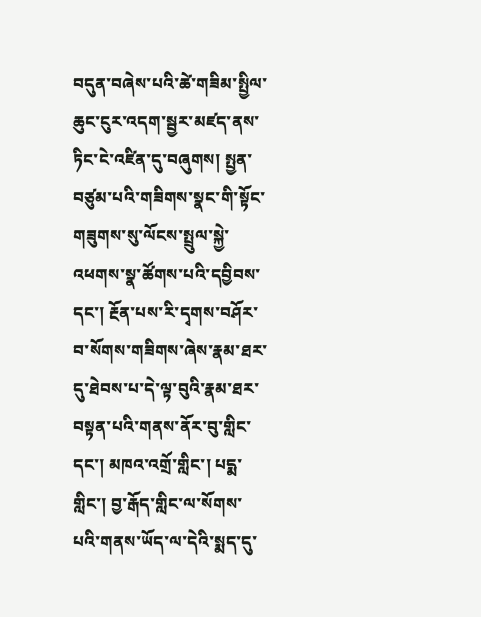བདུན་བཞེས་པའི་ཚེ་གཟིམ་སྤྱིལ་ཆུང་ངུར་འདག་སྦྱར་མཛད་ནས་ཏིང་ངེ་འཛིན་དུ་བཞུགས། སྤྱན་བཙུམ་པའི་གཟིགས་སྣང་གི་སྟོང་གཟུགས་སུ་ལོངས་སྤྲུལ་སྐྱེ་འཕགས་སྣ་ཚོགས་པའི་དབྱིབས་དང་། རྔོན་པས་རི་དྭགས་བཤོར་བ་སོགས་གཟིགས་ཞེས་རྣམ་ཐར་དུ་ཐེབས་པ་དེ་ལྟ་བུའི་རྣམ་ཐར་བསྟན་པའི་གནས་ནོར་བུ་གླིང་དང་། མཁའ་འགྲོ་གླིང་། པདྨ་གླིང་། བྱ་རྒོད་གླིང་ལ་སོགས་པའི་གནས་ཡོད་ལ་དེའི་སྨད་དུ་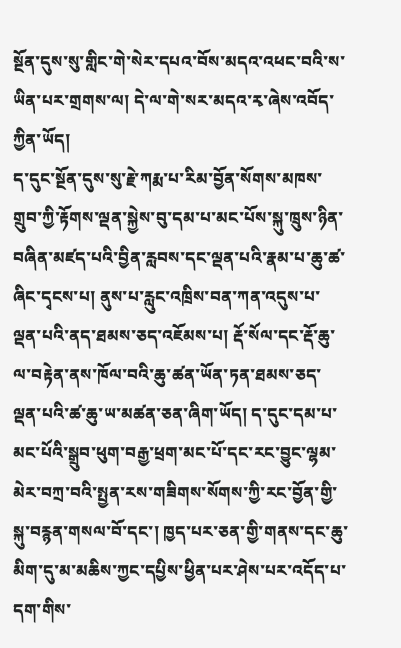སྔོན་དུས་སུ་གླིང་གེ་སེར་དཔའ་བོས་མདའ་འཕང་བའི་ས་ཡིན་པར་གྲགས་ལ། དེ་ལ་གེ་སར་མདའ་རྭ་ཞེས་འབོད་ཀྱིན་ཡོད།
ད་དུང་སྔོན་དུས་སུ་རྗེ་ཀརྨ་པ་རིམ་བྱོན་སོགས་མཁས་གྲུབ་ཀྱི་རྟོགས་ལྡན་སྐྱེས་བུ་དམ་པ་མང་པོས་སྐུ་ཁྲུས་ཉིན་བཞིན་མཛད་པའི་བྱིན་རླབས་དང་ལྡན་པའི་རྣམ་པ་ཆུ་ཚ་ཞིང་དྭངས་པ། ནུས་པ་རླུང་འཁྲིས་བན་ཀན་འདུས་པ་ལྡན་པའི་ནད་ཐམས་ཅད་འཇོམས་པ། རྡོ་སོལ་དང་རྡོ་ཆུ་ལ་བརྟེན་ནས་ཁོལ་བའི་ཆུ་ཚན་ཡོན་ཏན་ཐམས་ཅད་ལྡན་པའི་ཚ་ཆུ་ཡ་མཚན་ཅན་ཞིག་ཡོད། ད་དུང་དམ་པ་མང་པོའི་སྒྲུབ་ཕུག་བརྒྱ་ཕྲག་མང་པོ་དང་རང་བྱུང་ལྷམ་མེར་བཀྲ་བའི་སྤྱན་རས་གཟིགས་སོགས་ཀྱི་རང་བྱོན་གྱི་སྐུ་བརྙན་གསལ་བོ་དང་། ཁྱད་པར་ཅན་གྱི་གནས་དང་ཆུ་མིག་དུ་མ་མཆིས་ཀྱང་དཔྱིས་ཕྱིན་པར་ཤེས་པར་འདོད་པ་དག་གིས་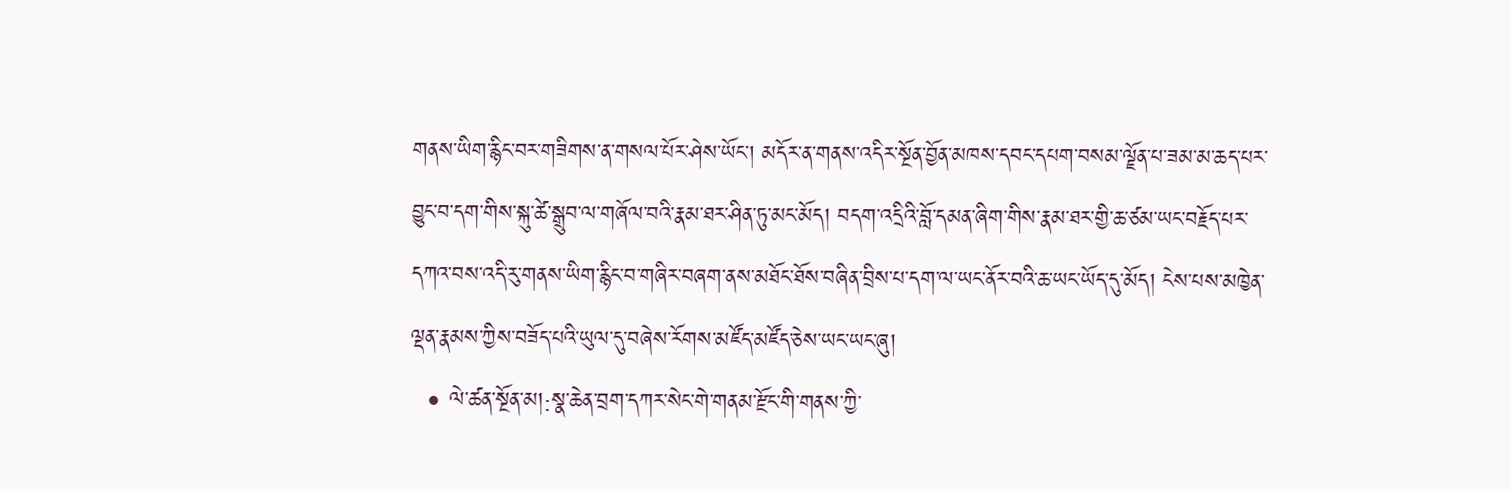གནས་ཡིག་རྙིང་བར་གཟིགས་ན་གསལ་པོར་ཤེས་ཡོང་། མདོར་ན་གནས་འདིར་སྔོན་བྱོན་མཁས་དབང་དཔག་བསམ་ལྗོན་པ་ཟམ་མ་ཆད་པར་བྱུང་བ་དག་གིས་སྐུ་ཚེ་སྒྲུབ་ལ་གཞོལ་བའི་རྣམ་ཐར་ཤིན་ཏུ་མང་མོད། བདག་འདྲིའི་བློ་དམན་ཞིག་གིས་རྣམ་ཐར་གྱི་ཆ་ཙམ་ཡང་བརྗོད་པར་དཀའ་བས་འདི་རུ་གནས་ཡིག་རྙིང་བ་གཞིར་བཞག་ནས་མཐོང་ཐོས་བཞིན་བྲིས་པ་དག་ལ་ཡང་ནོར་བའི་ཆ་ཡང་ཡོད་དུ་མོད། ངེས་པས་མཁྱེན་ལྡན་རྣམས་ཀྱིས་བཟོད་པའི་ཡུལ་དུ་བཞེས་རོགས་མཛོད་མཛོད་ཅེས་ཡང་ཡང་ཞུ།
  • ལེ་ཚན་སྔོན་མ།:སྣ་ཆེན་བྲག་དཀར་སེང་གེ་གནམ་རྫོང་གི་གནས་ཀྱི་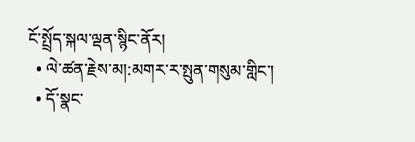ངོ་སྤྲོད་སྐལ་ལྡན་སྙིང་ནོར།
  • ལེ་ཚན་རྗེས་མ།:མགར་ར་སྤུན་གསུམ་གླིང་།
  • དོ་སྣང་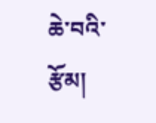ཆེ་བའི་རྩོམ།